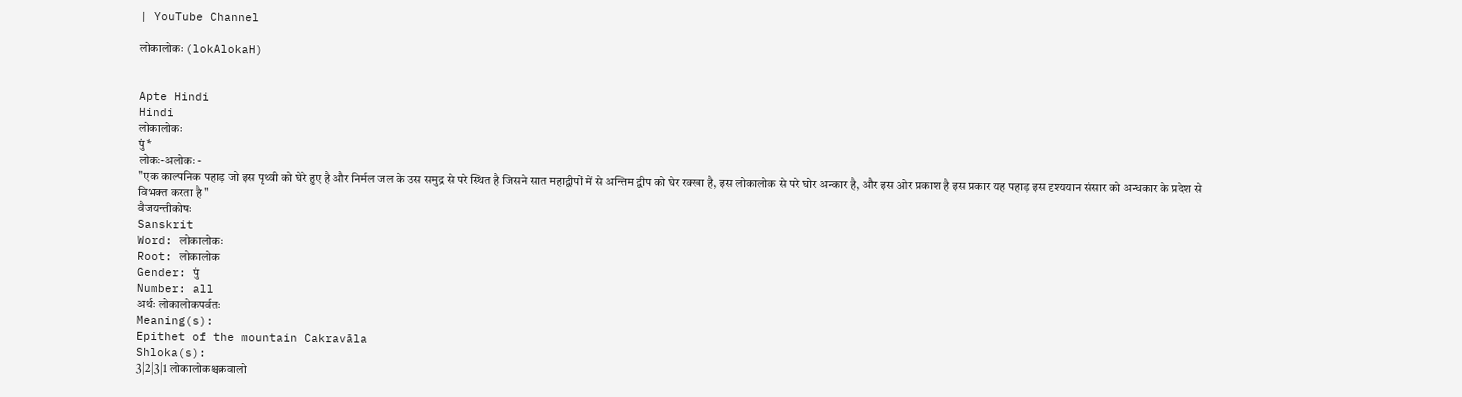| YouTube Channel

लोकालोकः (lokAlokaH)


Apte Hindi
Hindi
लोकालोकः
पुं*
लोकः-अलोकः -
"एक काल्पनिक पहाड़ जो इस पृथ्वी को घेरे हुए है और निर्मल जल के उस समुद्र से परे स्थित है जिसने सात महाद्वीपों में से अन्तिम द्वीप को घेर रक्खा है, इस लोकालोक से परे घोर अन्कार है, और इस ओर प्रकाश है इस प्रकार यह पहाड़ इस दृश्ययान संसार को अन्धकार के प्रदेश से विभक्त करता है "
वैजयन्तीकोषः
Sanskrit
Word: लोकालोकः
Root: लोकालोक
Gender: पुं
Number: all
अर्थः लोकालोकपर्वतः
Meaning(s):
Epithet of the mountain Cakravāla
Shloka(s):
3|2|3|1 लोकालोकश्चक्रवालो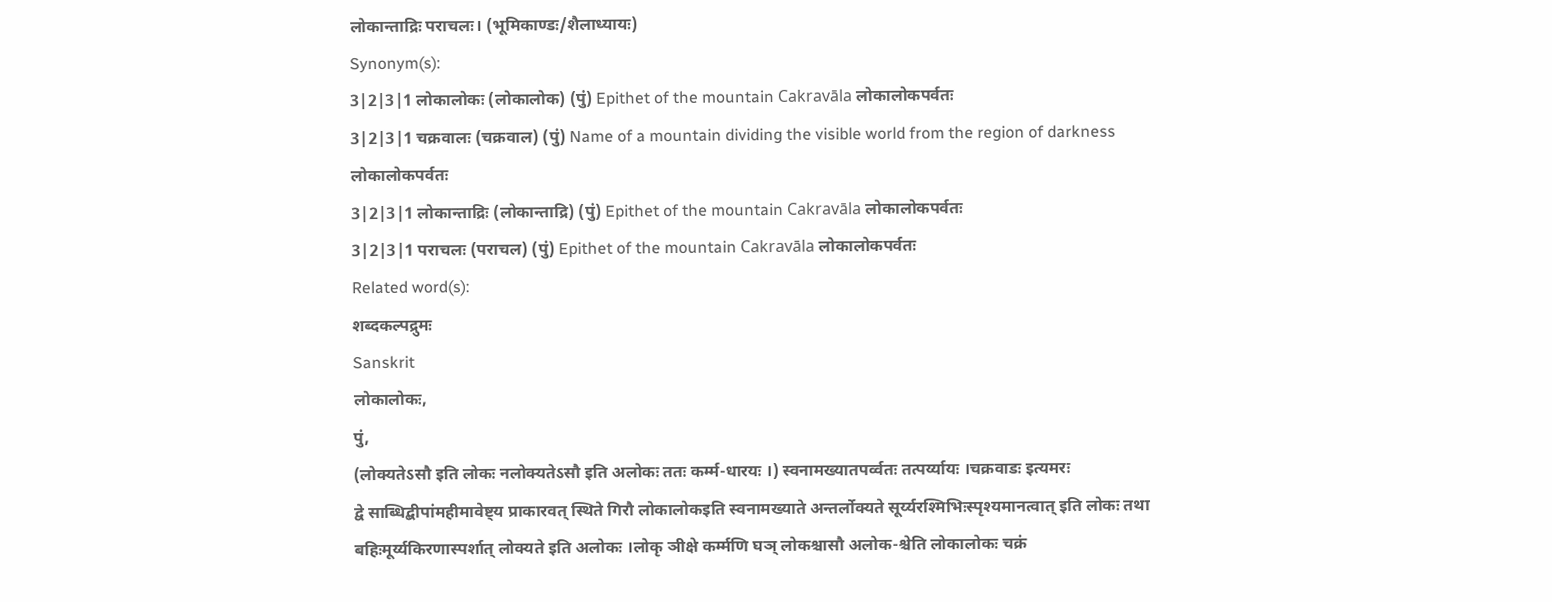लोकान्ताद्रिः पराचलः। (भूमिकाण्डः/शैलाध्यायः)
Synonym(s):
3|2|3|1 लोकालोकः (लोकालोक) (पुं) Epithet of the mountain Cakravāla लोकालोकपर्वतः
3|2|3|1 चक्रवालः (चक्रवाल) (पुं) Name of a mountain dividing the visible world from the region of darkness लोकालोकपर्वतः
3|2|3|1 लोकान्ताद्रिः (लोकान्ताद्रि) (पुं) Epithet of the mountain Cakravāla लोकालोकपर्वतः
3|2|3|1 पराचलः (पराचल) (पुं) Epithet of the mountain Cakravāla लोकालोकपर्वतः
Related word(s):
शब्दकल्पद्रुमः
Sanskrit
लोकालोकः,
पुं,
(लोक्यतेऽसौ इति लोकः नलोक्यतेऽसौ इति अलोकः ततः कर्म्म-धारयः ।) स्वनामख्यातपर्व्वतः तत्पर्य्यायः ।चक्रवाडः इत्यमरः
द्वे साब्धिद्बीपांमहीमावेष्ट्य प्राकारवत् स्थिते गिरौ लोकालोकइति स्वनामख्याते अन्तर्लोक्यते सूर्य्यरश्मिभिःस्पृश्यमानत्वात् इति लोकः तथा बहिःमूर्य्यकिरणास्पर्शात् लोक्यते इति अलोकः ।लोकृ ञीक्षे कर्म्मणि घञ् लोकश्चासौ अलोक-श्चेति लोकालोकः चक्रं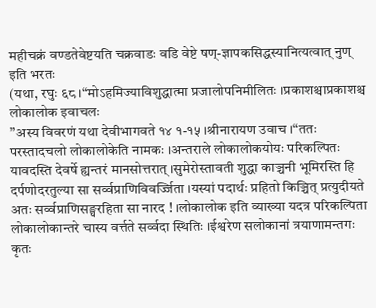महीचक्रं वण्डतेवेष्टयति चक्रवाडः वडि वेष्टे षण्-ज्ञापकसिद्धस्यानित्यत्वात् नुण् इति भरतः
(यथा, रघुः ६८ ।“मोऽहमिज्याविशुद्धात्मा प्रजालोपनिमीलितः ।प्रकाशश्चाप्रकाशश्च लोकालोक इवाचलः
”अस्य विवरणं यथा देवीभागवते १४ १-१५ ।श्रीनारायण उवाच ।“ततः परस्तादचलो लोकालोकेति नामकः ।अन्तराले लोकालोकयोयः परिकल्पितः
यावदस्ति देवर्षे ह्यन्तरं मानसोत्तरात् ।सुमेरोस्तावती शुद्धा काञ्चनी भूमिरस्ति हि
दर्पणोदरतुल्या सा सर्व्वप्राणिविवर्ज्जिता ।यस्यां पदार्थः प्रहितो किञ्चित् प्रत्युदीयते
अतः सर्व्वप्राणिसङ्घरहिता सा नारद ! ।लोकालोक इति व्याख्या यदत्र परिकल्पिता
लोकालोकान्तरे चास्य वर्त्तते सर्व्वदा स्थितिः ।ईश्वरेण सलोकानां त्रयाणामन्तगः कृतः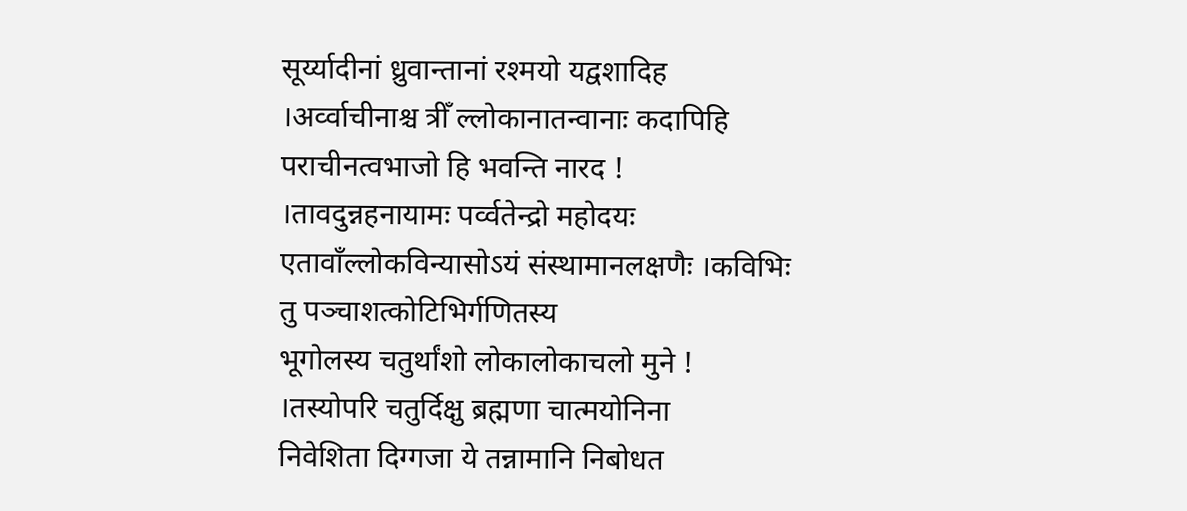सूर्य्यादीनां ध्रुवान्तानां रश्मयो यद्वशादिह ।अर्व्वाचीनाश्च त्रीँ ल्लोकानातन्वानाः कदापिहि
पराचीनत्वभाजो हि भवन्ति नारद ! ।तावदुन्नहनायामः पर्व्वतेन्द्रो महोदयः
एतावाँल्लोकविन्यासोऽयं संस्थामानलक्षणैः ।कविभिः तु पञ्चाशत्कोटिभिर्गणितस्य
भूगोलस्य चतुर्थांशो लोकालोकाचलो मुने ! ।तस्योपरि चतुर्दिक्षु ब्रह्मणा चात्मयोनिना
निवेशिता दिग्गजा ये तन्नामानि निबोधत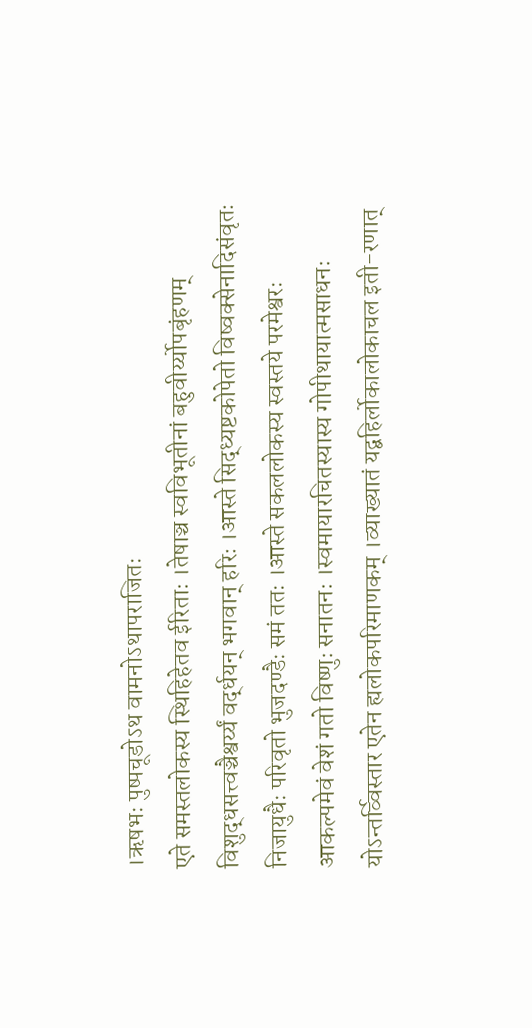।ऋषभः पुष्पचूडोऽथ वामनोऽथापराजितः
एते समस्तलोकस्य स्थिहिहेतव ईरिताः ।तेषाञ्च स्वविभूतीनां बहुवीर्य्योपबृंहणम्
विशुद्धसत्त्वञ्चैश्वर्य्यं वर्द्धयन् भगवान् हरिः ।आस्ते सिद्ध्यष्टकोपेतो विष्वक्सेनादिसंवृतः
निजायुधैः परिवृतो भुजदण्डैः समं ततः ।आस्ते सकललोकस्य स्वस्तये परमेश्वरः
आकल्पमेवं वेशं गतो विष्णुः सनातनः ।स्वमायारचितस्यास्य गोपीथायात्मसाधनः
योऽन्तर्व्विस्तार एतेन ह्यलोकपरिमाणकम् ।व्याख्यातं यद्बहिर्लोकालोकाचल इती-रणात्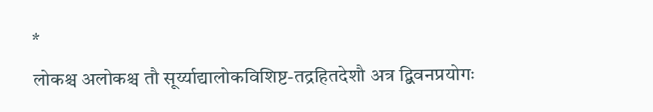*
लोकश्च अलोकश्च तौ सूर्य्याद्यालोकविशिष्ट-तद्रहितदेशौ अत्र द्बिवनप्रयोगः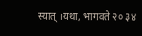स्यात् ।यथा, भागवते २० ३४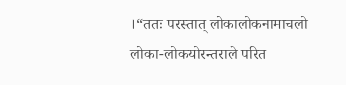।“ततः परस्तात् लोकालोकनामाचलो लोका-लोकयोरन्तराले परित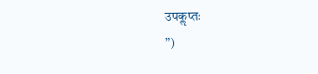उपकॢप्तः
”)